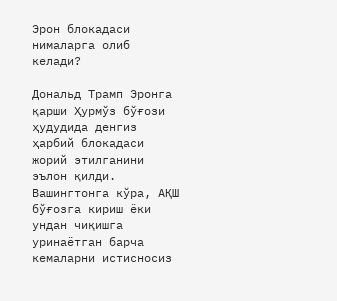Эрон блокадаси нималарга олиб келади?

Дональд Трамп Эронга қарши Ҳурмўз бўғози ҳудудида денгиз ҳарбий блокадаси жорий этилганини эълон қилди. Вашингтонга кўра, АҚШ бўғозга кириш ёки ундан чиқишга уринаётган барча кемаларни истисносиз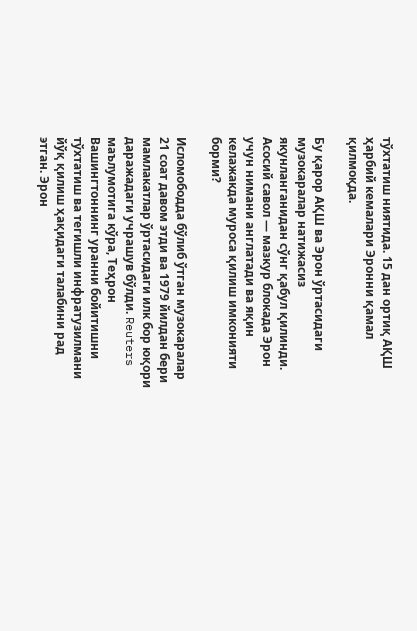тўхтатиш ниятида. 15 дан ортиқ АҚШ ҳарбий кемалари Эронни қамал қилмоқда.

Бу қарор АҚШ ва Эрон ўртасидаги музокаралар натижасиз якунланганидан сўнг қабул қилинди. Асосий савол — мазкур блокада Эрон учун нимани англатади ва яқин келажакда муроса қилиш имконияти борми?

Исломободда бўлиб ўтган музокаралар 21 соат давом этди ва 1979 йилдан бери мамлакатлар ўртасидаги илк бор юқори даражадаги учрашув бўлди. Reuters маълумотига кўра, Теҳрон Вашингтоннинг уранни бойитишни тўхтатиш ва тегишли инфратузилмани йўқ қилиш ҳақидаги талабини рад этган. Эрон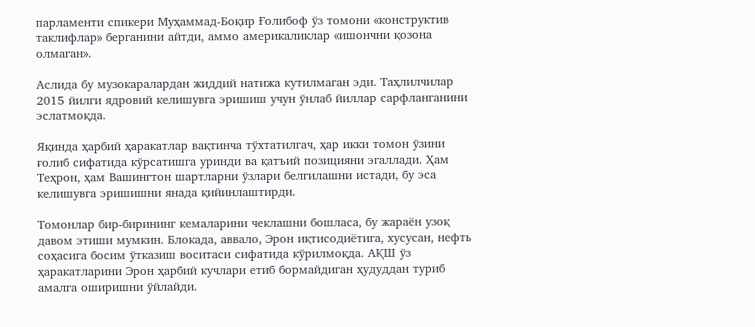парламенти спикери Муҳаммад-Боқир Ғолибоф ўз томони «конструктив таклифлар» берганини айтди, аммо америкаликлар «ишончни қозона олмаган».

Аслида бу музокаралардан жиддий натижа кутилмаган эди. Таҳлилчилар 2015 йилги ядровий келишувга эришиш учун ўнлаб йиллар сарфланганини эслатмоқда.

Яқинда ҳарбий ҳаракатлар вақтинча тўхтатилгач, ҳар икки томон ўзини ғолиб сифатида кўрсатишга уринди ва қатъий позицияни эгаллади. Ҳам Теҳрон, ҳам Вашингтон шартларни ўзлари белгилашни истади, бу эса келишувга эришишни янада қийинлаштирди.

Томонлар бир-бирининг кемаларини чеклашни бошласа, бу жараён узоқ давом этиши мумкин. Блокада, аввало, Эрон иқтисодиётига, хусусан, нефть соҳасига босим ўтказиш воситаси сифатида кўрилмоқда. АҚШ ўз ҳаракатларини Эрон ҳарбий кучлари етиб бормайдиган ҳудуддан туриб амалга оширишни ўйлайди.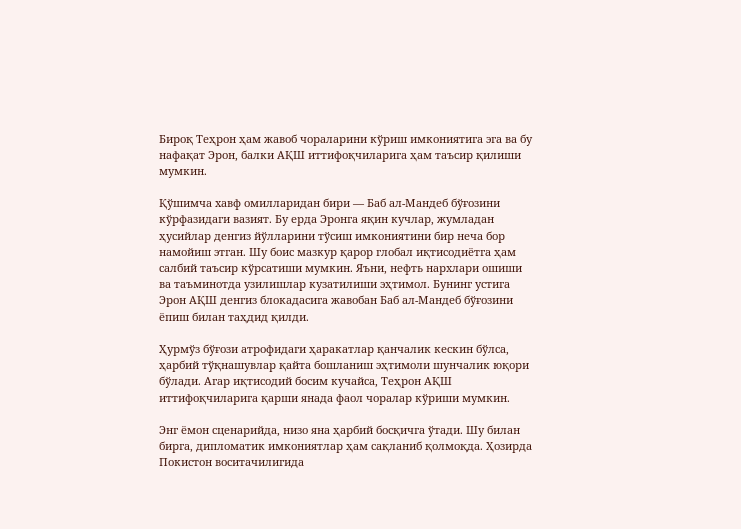Бироқ Теҳрон ҳам жавоб чораларини кўриш имкониятига эга ва бу нафақат Эрон, балки АҚШ иттифоқчиларига ҳам таъсир қилиши мумкин.

Қўшимча хавф омилларидан бири — Баб ал-Мандеб бўғозини кўрфазидаги вазият. Бу ерда Эронга яқин кучлар, жумладан ҳусийлар денгиз йўлларини тўсиш имкониятини бир неча бор намойиш этган. Шу боис мазкур қарор глобал иқтисодиётга ҳам салбий таъсир кўрсатиши мумкин. Яъни, нефть нархлари ошиши ва таъминотда узилишлар кузатилиши эҳтимол. Бунинг устига Эрон АҚШ денгиз блокадасига жавобан Баб ал-Мандеб бўғозини ёпиш билан таҳдид қилди.

Ҳурмўз бўғози атрофидаги ҳаракатлар қанчалик кескин бўлса, ҳарбий тўқнашувлар қайта бошланиш эҳтимоли шунчалик юқори бўлади. Агар иқтисодий босим кучайса, Теҳрон АҚШ иттифоқчиларига қарши янада фаол чоралар кўриши мумкин.

Энг ёмон сценарийда, низо яна ҳарбий босқичга ўтади. Шу билан бирга, дипломатик имкониятлар ҳам сақланиб қолмоқда. Ҳозирда Покистон воситачилигида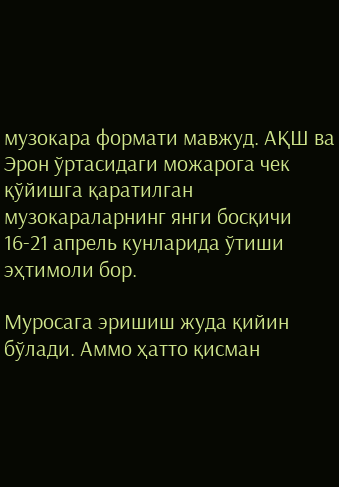музокара формати мавжуд. АҚШ ва Эрон ўртасидаги можарога чек қўйишга қаратилган музокараларнинг янги босқичи 16-21 апрель кунларида ўтиши эҳтимоли бор.

Муросага эришиш жуда қийин бўлади. Аммо ҳатто қисман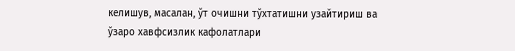келишув, масалан, ўт очишни тўхтатишни узайтириш ва ўзаро хавфсизлик кафолатлари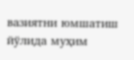вазиятни юмшатиш йўлида муҳим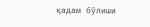қадам бўлиши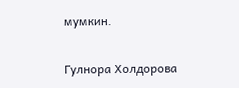мумкин.

Гулнора Холдорова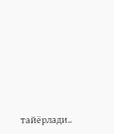тайёрлади..